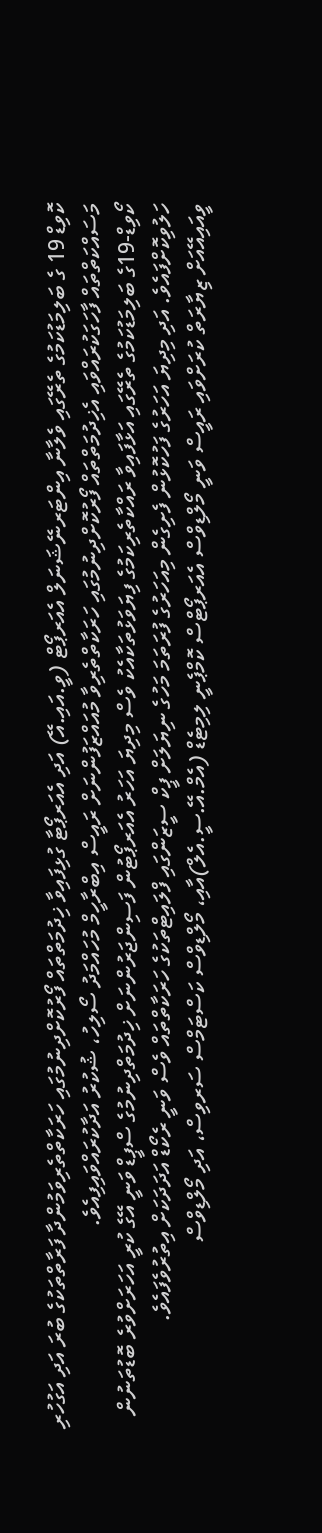ކޮވިޑް 19 ގެ ބަލިމަޑުކަމުގެ ތެރޭގައި ވެލާނާ އިންޓަރނޭޝަނަލް އެއަރޕޯޓް (ވީ.އައި.އޭ) އަދި އެއަރޕޯޓާ ގުޅިފައިވާ ޚިދުމަތްތައް ފޯރުކޮށްދިނުމުގައި ހަރަކާތްތެރިވަމުންދާ ފަރާތްތަކުގެ ބުރަ އަދި އަގުހުރި މަސައްކަތްތައް ފާހަގަކުރައްވައި އެޚިދުމަތްތައް ފޯރުކޮށްދިނުމުގައި ހަރަކާތްތެރިވާ މުއައްޒަފުންނަށް ރައީސް އިބްރާހީމް މުހައްމަދު ސޯލިހު، ޝުކުރު އަދާކުރައްވައިފިއެވެ.
ކޯވިޑް-19ގެ ބަލިމަޑުކަމުގެ ތެރޭގައި އަޅާފައިވާ ރައްކާތެރިކަމުގެ ފިޔަވަޅުތަކާއެކު ވެސް މިދިޔަ އަހަރު އެއަރޕޯޓުން ފަސިންޖަރުންނަށް ޚިދުމަތްދިނުމުގެ ސްޕީޑް ވަނީ އޭގެ ކުރީ އަހަރަށްވުރެ ބޮޑުތަނުން ހަލުވިކޮށްފައެވެ. އަދި މިދިޔަ އަހަރުގެ ފަހުކޮޅުން ފެށިގެން މިއަހަރުގެ ފުރަތަމަ މަހުގެ ނިޔަލަށް ޕީކް ސީޒަންގައި ފްލައިޓްތަކުގެ ހަރަކާތްތައް ވެސް ވަނީ ރެކޯޑް އަދަދަކަށް އިތުރުވެފައެވެ.
ވީއައިއޭއަށް ޒިޔާރަތް ކުރަށްވައި ރައީސް ވަނީ މޯލްޑިވްސް އެއަރޕޯޓްސް ކޮމްޕެނީ ލިމިޓެޑް (އެމް.އޭ.ސީ.އެލް)އާއި، މޯލްޑިވްސް ކަސްޓަމްސް ސަރވިސް، އަދި މޯލްޑިވްސް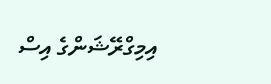އިމިގްރޭޝަންގެ އިސް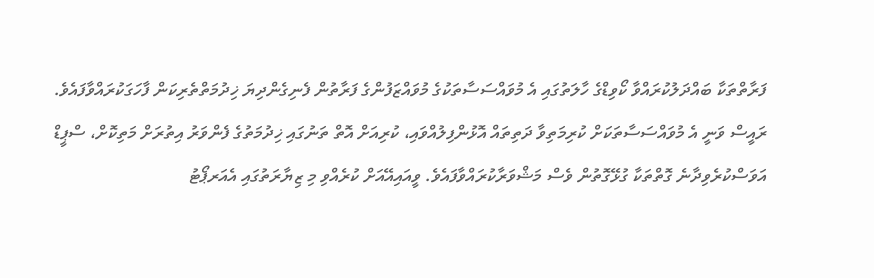ފަރާތްތަކާ ބައްދަލުކުރައްވާ ކޯވިޑްގެ ހާލަތުގައި އެ މުވައްސަސާތަކުގެ މުވައްޒަފުންގެ ފަރާތުން ފެނިގެންދިޔަ ޚިދުމަތްތެރިކަން ފާހަގަކުރައްވާފައެވެ.
ރައީސް ވަނީ އެ މުވައްސަސާތަކަށް ކުރިމަތިވާ ދަތިތައް އޮޅުންފިލުއްވައި، ކުރިއަށް އޮތް ތަނުގައި ޚިދުމަތުގެ ފެންވަރު އިތުރަށް މަތިކޮށް، ސްޕީޑް އަވަސްކުރެވިދާނެ ގޮތްތަކާ ގުޅޭގޮތުން ވެސް މަޝްވަރާކުރައްވާފައެވެ. ވީއައިއޭއަށް ކުރެއްވި މި ޒިޔާރަތުގައި އެއަރޕޯޓު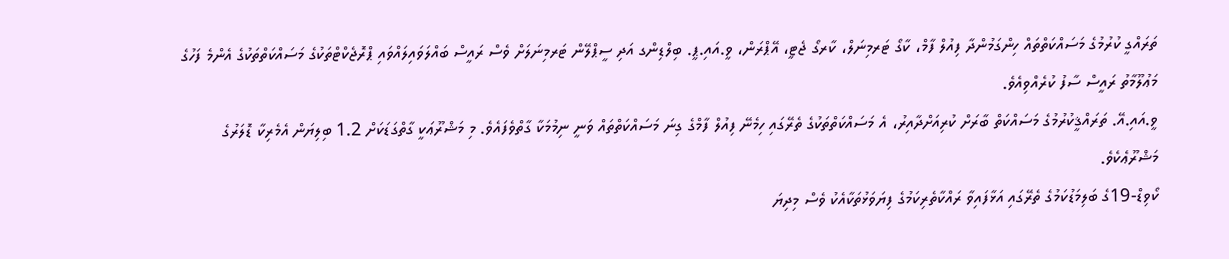ތަރައްގީ ކުރުމުގެ މަސައްކަތްތައް ހިންގަމުންދާ ފިއުލް ފާމް، ކާގޯ ޓަރމިނަލް، ކާރގޯ ޖެޓީ، އޭޕްރަން، ވީ.އައި.ޕީ. ބިލްޑިންގ އަދި ސީޕްލޭން ޓަރމިނަލަށް ވެސް ރައީސް ބައްލަވައިލައްވައި ޕްރޮޖެކްޓްތަކުގެ މަސައްކަތްތަކުގެ އެންމެ ފަހުގެ މަޢުލޫމާތު ރައީސް ސާފު ކުރެއްވިއެވެ.
ވީ.އައި.އޭ. ތަރައްޤީކުރުމުގެ މަސައްކަތް ބާރަށް ކުރިއަށްދާއިރު، އެ މަސައްކަތްތަކުގެ ތެރޭގައި ހިމެނޭ ފިއުލް ފާމްގެ ގިނަ މަސައްކަތްތައް ވަނީ ނިމުމަކާ ގާތްވެފައެވެ. މި މަޝްރޫޢަކީ ގާތްގަޑަކަށް 1.2 ބިލިޔަން އެމެރިކާ ޑޮލަރުގެ މަޝްރޫޢެކެވެ.
ކޯވިޑް-19ގެ ބަލިމަޑުކަމުގެ ތެރޭގައި އަޅާފައިވާ ރައްކާތެރިކަމުގެ ފިޔަވަޅުތަކާއެކު ވެސް މިދިޔަ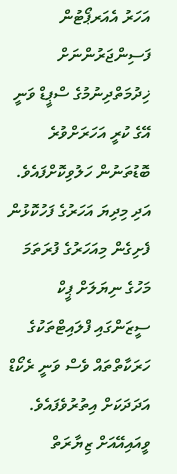އަހަރު އެއަރޕޯޓުން ފަސިންޖަރުންނަށް ޚިދުމަތްދިނުމުގެ ސްޕީޑް ވަނީ އޭގެ ކުރީ އަހަރަށްވުރެ ބޮޑުތަނުން ހަލުވިކޮށްފައެވެ. އަދި މިދިޔަ އަހަރުގެ ފަހުކޮޅުން ފެށިގެން މިއަހަރުގެ ފުރަތަމަ މަހުގެ ނިޔަލަށް ޕީކް ސީޒަންގައި ފްލައިޓްތަކުގެ ހަރަކާތްތައް ވެސް ވަނީ ރެކޯޑް އަދަދަކަށް އިތުރުވެފައެވެ.
ވީއައިއޭއަށް ޒިޔާރަތް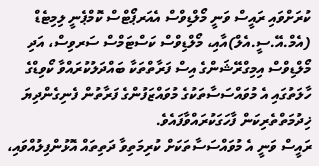ކުރަށްވައި ރައީސް ވަނީ މޯލްޑިވްސް އެއަރޕޯޓްސް ކޮމްޕެނީ ލިމިޓެޑް (އެމް.އޭ.ސީ.އެލް)އާއި، މޯލްޑިވްސް ކަސްޓަމްސް ސަރވިސް، އަދި މޯލްޑިވްސް އިމިގްރޭޝަންގެ އިސް ފަރާތްތަކާ ބައްދަލުކުރައްވާ ކޯވިޑްގެ ހާލަތުގައި އެ މުވައްސަސާތަކުގެ މުވައްޒަފުންގެ ފަރާތުން ފެނިގެންދިޔަ ޚިދުމަތްތެރިކަން ފާހަގަކުރައްވާފައެވެ.
ރައީސް ވަނީ އެ މުވައްސަސާތަކަށް ކުރިމަތިވާ ދަތިތައް އޮޅުންފިލުއްވައި،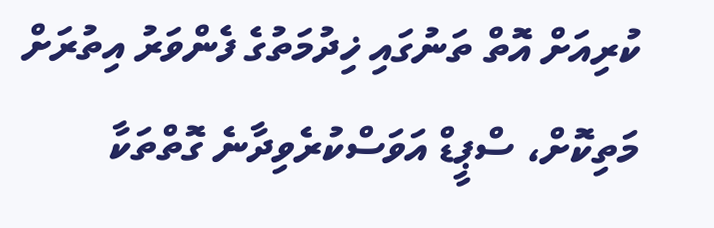ކުރިއަށް އޮތް ތަނުގައި ޚިދުމަތުގެ ފެންވަރު އިތުރަށް މަތިކޮށް، ސްޕީޑް އަވަސްކުރެވިދާނެ ގޮތްތަކާ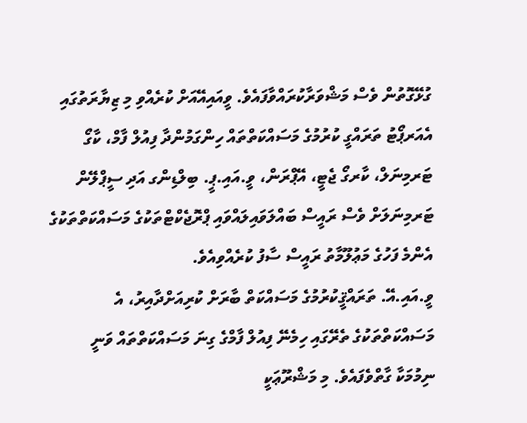ގުޅޭގޮތުން ވެސް މަޝްވަރާކުރައްވާފައެވެ. ވީއައިއޭއަށް ކުރެއްވި މި ޒިޔާރަތުގައި އެއަރޕޯޓު ތަރައްގީ ކުރުމުގެ މަސައްކަތްތައް ހިންގަމުންދާ ފިއުލް ފާމް، ކާގޯ ޓަރމިނަލް، ކާރގޯ ޖެޓީ، އޭޕްރަން، ވީ.އައި.ޕީ. ބިލްޑިންގ އަދި ސީޕްލޭން ޓަރމިނަލަށް ވެސް ރައީސް ބައްލަވައިލައްވައި ޕްރޮޖެކްޓްތަކުގެ މަސައްކަތްތަކުގެ އެންމެ ފަހުގެ މަޢުލޫމާތު ރައީސް ސާފު ކުރެއްވިއެވެ.
ވީ.އައި.އޭ. ތަރައްޤީކުރުމުގެ މަސައްކަތް ބާރަށް ކުރިއަށްދާއިރު، އެ މަސައްކަތްތަކުގެ ތެރޭގައި ހިމެނޭ ފިއުލް ފާމްގެ ގިނަ މަސައްކަތްތައް ވަނީ ނިމުމަކާ ގާތްވެފައެވެ. މި މަޝްރޫޢަކީ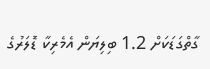ގާތްގަޑަކަށް 1.2 ބިލިޔަން އެމެރިކާ ޑޮލަރުގެ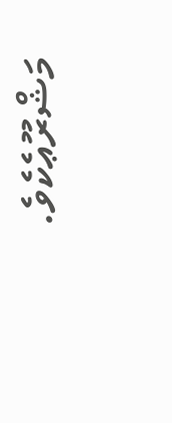މަޝްރޫޢެކެވެ.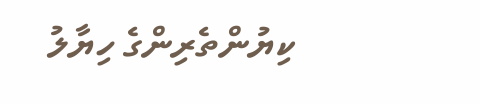ކިޔުންތެރިންގެ ހިޔާލު